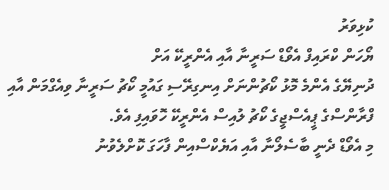ކުޅިވަރު
ޔޯހަން ކްރައިފް އެވޯޑް ސަރީނާ އާއި އެންރީކޭ އަށް
ދުނިޔޭގެ އެންމެ މޮޅު ކޯޗުންނަށް އިނގިރޭސި ގައުމީ ކޯޗު ސަރީނާ ވިއެގްމަން އާއި ފްރާންސްގެ ޕީއެސްޖީގެ ކޯޗު ލުއިސް އެންރީކޭ ހޮވައިފި އެވެ.
މި އެވޯޑް ދެނީ ބާސެލޯނާ އާއި އަޔެކްސްއިން ފާހަގަ ކޮށްލެވުނު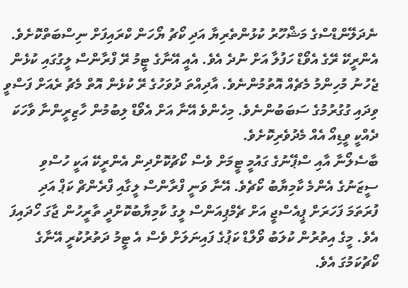ނެދަލޭންޑްސްގެ މަޝްހޫރު ކުޅުންތެރިޔާ އަދި ކޯޗު ޔޯހަން ކްރައިފަށް ނިސްބަތްކޮށެވެ.
އެންރީކޭ ރޭގެ އެވޯޑް ހަފުލާ އަށް ނުދެ އެވެ. އެއީ އޭނާގެ ޓީމު ރޭ ފްރާންސް ލީގުގައި ކުޅެން ޖެހުނު މުހިންމު މެޗެއް އޮތުމުންނެވެ. އާދިއްތަ ދުވަހުގެ ރޭ ކުޅެން އޮތް މެޗު ރެއަށް ފަސްވީ ވިދައި ގުގުރުމުގެ ސަބަބުންނެވެ. މިހެންވެ އޭނާ އަށް އެވޯޑް ލިބުމުން ހާޒިރީންނާ ވާހަކަ ދެއްކީ ވީޑިއޯ އެއް މެދުވެރިކޮށެވެ.
ބާސެލޯނާ އާއި ސްޕޭނުގެ ގައުމީ ޓީމަށް ވެސް ކޯޗުކޮށްދިން އެންރީކޭ އަކީ ހުސްވި ސީޒަނުގެ އެންމެ ކާމިޔާބު ކޯޗެވެ. އޭނާ ވަނީ ފްރާންސް ލީގާއި ފްރެންޗް ކަޕް އަދި ފުރަތަމަ ފަހަރަށް ޕީއެސްޖީ އަށް ޗެމްޕިއަންސް ލީގު ކާމިޔާބުކޮށްދީ ތާރީހުން ޖާގަ ހޯދައިފަ އެވެ. މީގެ އިތުރުން ކުލަބު ވޯލްޑް ކަޕުގެ ފައިނަލަށް ވެސް އެ ޓީމު ދަތުރުކުރީ އޭނާގެ ކޯޗުކަމުގަ އެވެ.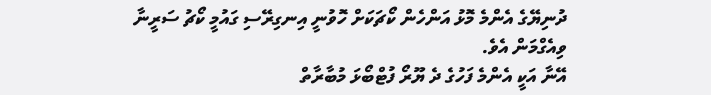ދުނިޔޭގެ އެންމެ މޮޅު އަންހެން ކޯޗަކަށް ހޮވުނީ އިނގިރޭސި ގައުމީ ކޯޗު ސަރީނާ ވިއެގްމަން އެވެ.
އޭނާ އަކީ އެންމެ ފަހުގެ ދެ ޔޫރޯ ފުޓްބޯޅަ މުބާރާތް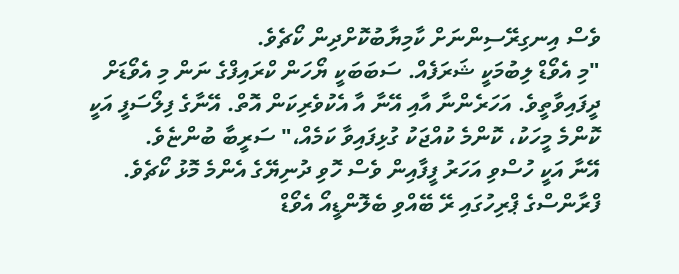ވެސް އިނގިރޭސިންނަށް ކާމިޔާބުކޮށްދިން ކޯޗެވެ.
"މި އެވޯޑް ލިބުމަކީ ޝަރަފެއް. ސަބަބަކީ ޔޯހަން ކްރައިފްގެ ނަން މި އެވޯޑަށް ދީފައިވާތީވެ. އަހަރެންނާ އާއި އޭނާ އާ އެކުވެރިކަން އޮތް. އޭނާގެ ފިލޯސަފީ އަކީ ކޮންމެ މީހަކު، ކޮންމެ ކުއްޖަކު ގުޅިފައިވާ ކަމެއް،" ސަރީބާ ބުންޏެވެ.
އޭނާ އަކީ ހުސްވި އަހަރު ފީފާއިން ވެސް ހޮވި ދުނިޔޭގެ އެންމެ މޮޅު ކޯޗެވެ.
ފްރާންސްގެ ޕްރިހުގައި ރޭ ބޭއްވި ބެލޮންޑީއޯ އެވޯޑް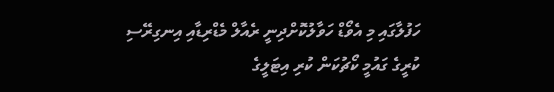ހަފުލާގައި މި އެވޯޑް ހަވާލުކޮށްދިނީ ރެއާލް މެޑްރިޑާއި އިނގިރޭސި ކުރީގެ ގައުމީ ކޯޗުކަން ކުރި އިޓަލީގެ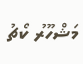މަޝްހޫރު ކޯޗު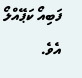ފަބިއޯ ކަޕޭއްލޯ އެވެ.